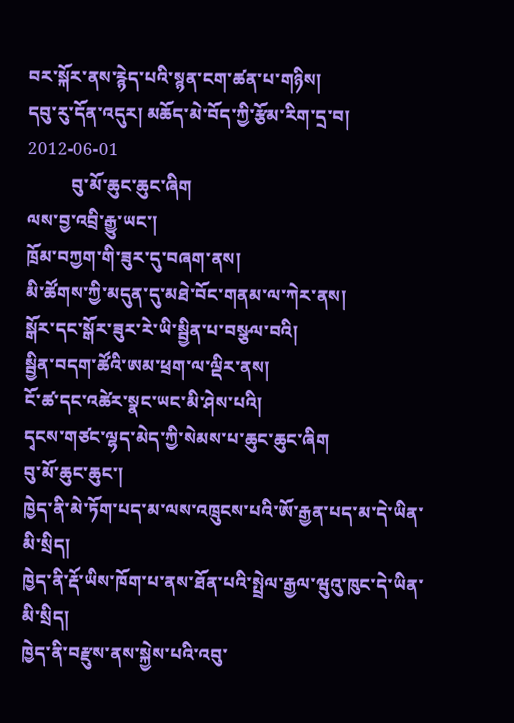བར་སྐོར་ནས་རྙེད་པའི་སྙན་ངག་ཚན་པ་གཉིས།
དབུ་རུ་དོན་འདུར། མཆོད་མེ་བོད་ཀྱི་རྩོམ་རིག་དྲ་བ། 2012-06-01
          བུ་མོ་ཆུང་ཆུང་ཞིག
ལས་བྱ་འབྲི་རྒྱུ་ཡང་།
ཁྲོམ་བཀྱག་གི་ཟུར་དུ་བཞག་ནས།
མི་ཚོགས་ཀྱི་མདུན་དུ་མཐེ་བོང་གནམ་ལ་ཀེར་ནས།
སྒོར་དང་སྒོར་ཟུར་རེ་ཡི་སྦྱིན་པ་བསྩལ་བའི།
སྦྱིན་བདག་ཚོའི་ཨམ་ཕྲག་ལ་ལྡིར་ནས།
ངོ་ཚ་དང་འཚེར་སྣང་ཡང་མི་ཤེས་པའི།
དྭངས་གཙང་ལྷད་མེད་ཀྱི་སེམས་པ་ཆུང་ཆུང་ཞིག
བུ་མོ་ཆུང་ཆུང་།
ཁྱེད་ནི་མེ་ཏོག་པད་མ་ལས་འཁྲུངས་པའི་ཨོ་རྒྱན་པད་མ་དེ་ཡིན་མི་སྲིད།
ཁྱེད་ནི་རྡོ་ཡིས་ཁོག་པ་ནས་ཐོན་པའི་སྤྲེལ་རྒྱལ་ཝུའུ་ཁུང་དེ་ཡིན་མི་སྲིད།
ཁྱེད་ནི་བརྫུས་ནས་སྐྱེས་པའི་འབུ་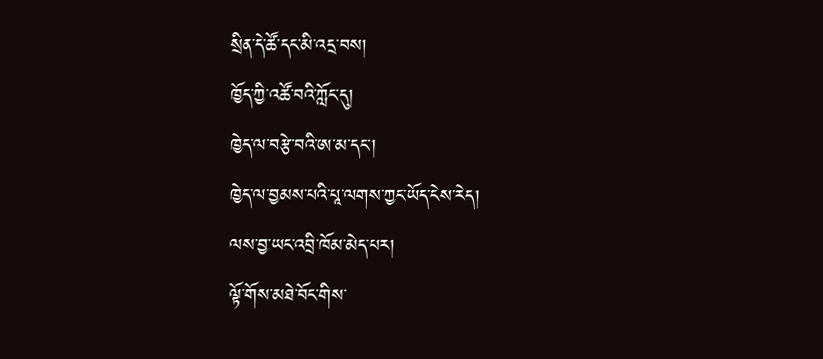སྲིན་དེ་ཚོ་དང་མི་འདྲ་བས།
ཁྱོད་ཀྱི་འཚོ་བའི་ཀློང་དུ།
ཁྱེད་ལ་བརྩེ་བའི་ཨ་མ་དང་།
ཁྱེད་ལ་བྱམས་པའི་པཱ་ལགས་ཀྱང་ཡོད་ངེས་རེད།
ལས་བྱ་ཡང་འབྲི་ཁོམ་མེད་པར།
ལྟོ་གོས་མཐེ་བོང་གིས་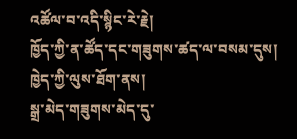འཚོལ་བ་འདི་སྙིང་རེ་རྗེ།
ཁྱོད་ཀྱི་ན་ཚོད་དང་གཟུགས་ཚད་ལ་བསམ་དུས།
ཁྱེད་ཀྱི་ལུས་ཐོག་ནས།
སྒྲ་མེད་གཟུགས་མེད་དུ་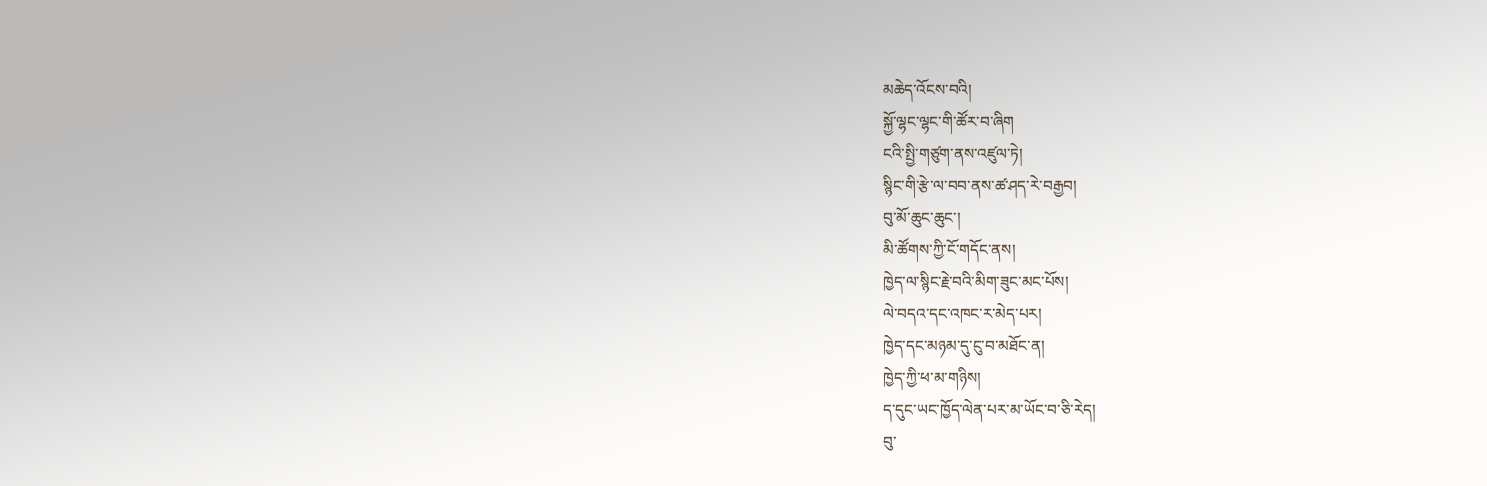མཆེད་འོངས་བའི།
སྐྱོ་ལྷང་ལྷང་གི་ཚོར་བ་ཞིག
ངའི་སྤྱི་གཙུག་ནས་འཛུལ་ཏེ།
སྙིང་གི་རྩེ་ལ་བབ་ནས་ཚ་ཤད་རེ་བརྒྱབ།
བུ་མོ་ཆུང་ཆུང་།
མི་ཚོགས་ཀྱི་ངོ་གདོང་ནས།
ཁྱེད་ལ་སྙིང་རྗེ་བའི་མིག་ཟུང་མང་པོས།
ལེ་བདའ་དང་འཁང་ར་མེད་པར།
ཁྱེད་དང་མཉམ་དུ་ངུ་བ་མཐོང་ན།
ཁྱེད་ཀྱི་ཕ་མ་གཉིས།
ད་དུང་ཡང་ཁྱོད་ལེན་པར་མ་ཡོང་བ་ཅི་རེད།
བུ་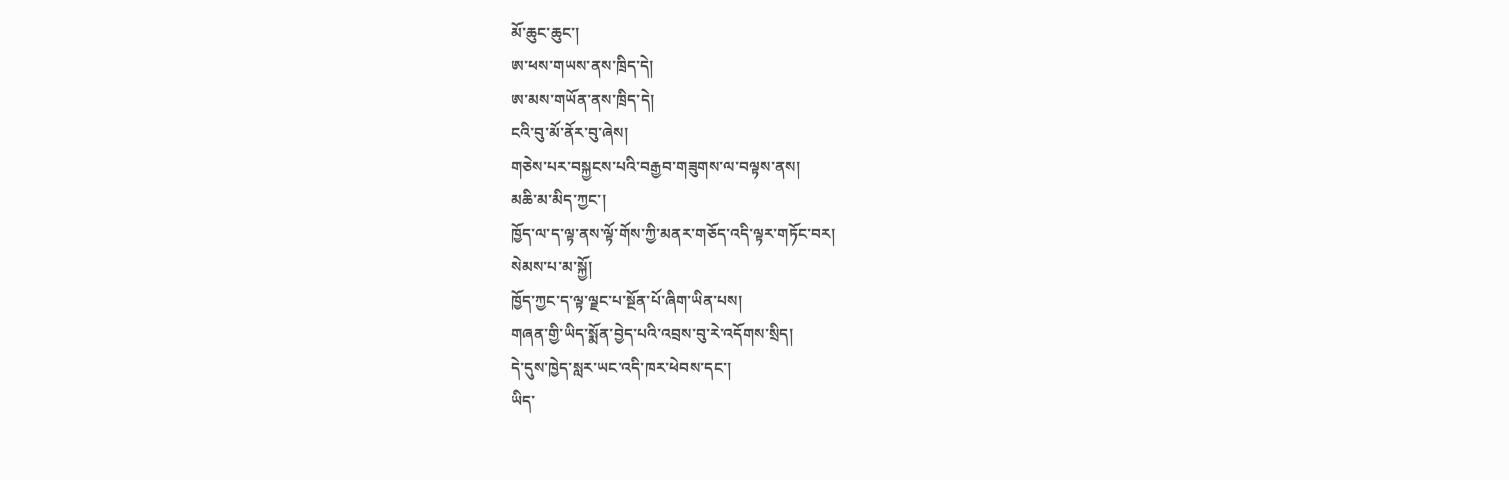མོ་ཆུང་ཆུང་།
ཨ་ཕས་གཡས་ནས་ཁྲིད་དེ།
ཨ་མས་གཡོན་ནས་ཁྲིད་དེ།
ངའི་བུ་མོ་ནོར་བུ་ཞེས།
གཅེས་པར་བསྐྱངས་པའི་བརྒྱབ་གཟུགས་ལ་བལྟས་ནས།
མཆི་མ་མིད་ཀྱང་།
ཁྱོད་ལ་ད་ལྟ་ནས་ལྟོ་གོས་ཀྱི་མནར་གཅོད་འདི་ལྟར་གཏོང་བར།
སེམས་པ་མ་སྐྱོ།
ཁྱོད་ཀྱང་ད་ལྟ་ལྗང་པ་སྔོན་པོ་ཞིག་ཡིན་པས།
གཞན་གྱི་ཡིད་སྨོན་བྱེད་པའི་འབྲས་བུ་རེ་འདོགས་སྲིད།
དེ་དུས་ཁྱེད་སླར་ཡང་འདི་ཁར་ཕེབས་དང་།
ཡིད་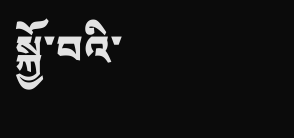སྐྱོ་བའི་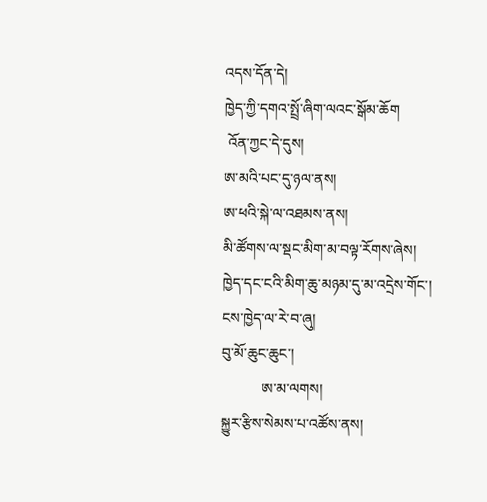འདས་དོན་དེ།
ཁྱེད་ཀྱི་དགའ་སྤྲོ་ཞིག་ལའང་སྒོམ་ཆོག
 འོན་ཀྱང་དེ་དུས།
ཨ་མའི་པང་དུ་ཉལ་ནས།
ཨ་ཕའི་སྐེ་ལ་འཐམས་ནས།
མི་ཚོགས་ལ་སྡང་མིག་མ་བལྟ་རོགས་ཞེས།
ཁྱེད་དང་ངའི་མིག་ཆུ་མཉམ་དུ་མ་འདྲེས་གོང་།
ངས་ཁྱེད་ལ་རེ་བ་ཞུ།
བུ་མོ་ཆུང་ཆུང་།
           ཨ་མ་ལགས།
སྐྱུར་རྩིས་སེམས་པ་འཚོས་ནས།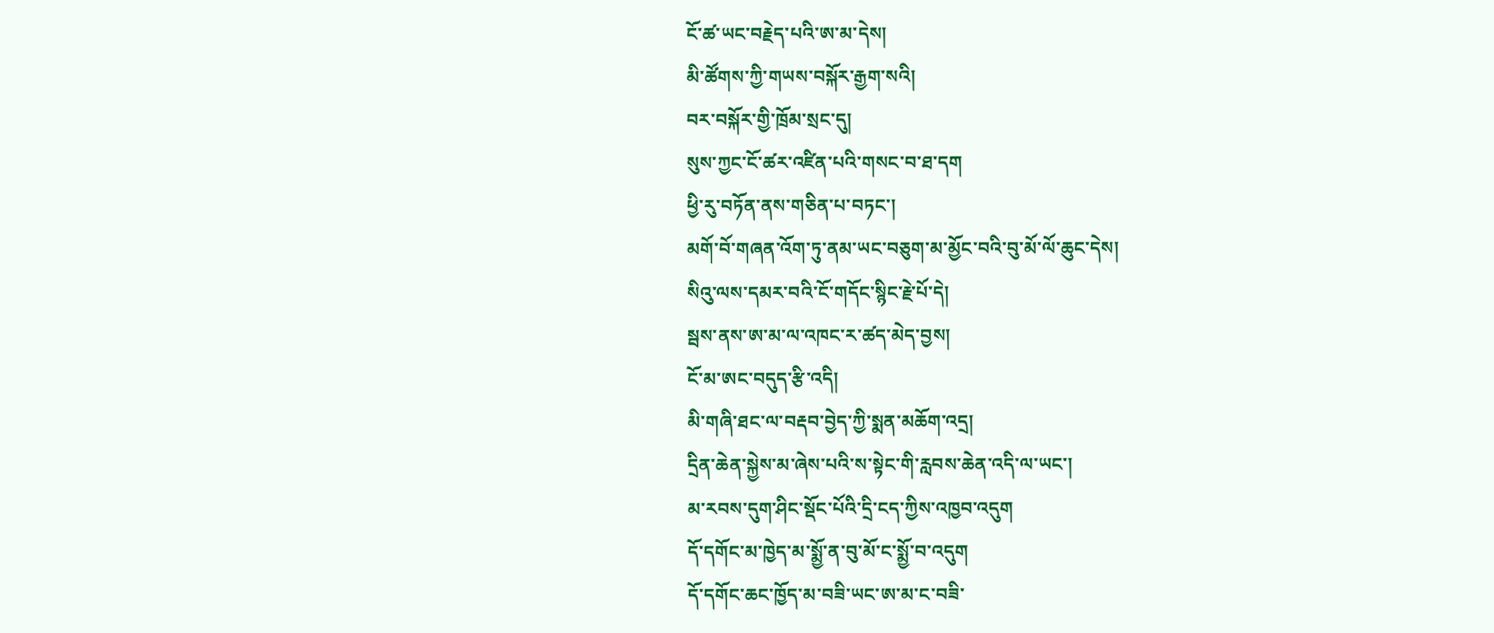ངོ་ཚ་ཡང་བརྗེད་པའི་ཨ་མ་དེས།
མི་ཚོགས་ཀྱི་གཡས་བསྐོར་རྒྱག་སའི།
བར་བསྐོར་གྱི་ཁྲོམ་སྲང་དུ།
སུས་ཀྱང་ངོ་ཚར་འཛིན་པའི་གསང་བ་ཐ་དག
ཕྱི་རུ་བཏོན་ནས་གཅིན་པ་བཏང་།
མགོ་བོ་གཞན་འོག་ཏུ་ནམ་ཡང་བཅུག་མ་མྱོང་བའི་བུ་མོ་ལོ་ཆུང་དེས།
སིའུ་ལས་དམར་བའི་ངོ་གདོང་སྙིང་རྗེ་པོ་དེ།
སྦས་ནས་ཨ་མ་ལ་འཁང་ར་ཚད་མེད་བྱས།
ངོ་མ་ཨང་བདུད་རྩི་འདི།
མི་གཞི་ཐང་ལ་བརྡབ་བྱེད་ཀྱི་སྨན་མཆོག་འདྲ།
དྲིན་ཆེན་སྐྱེས་མ་ཞེས་པའི་ས་སྟེང་གི་རླབས་ཆེན་འདི་ལ་ཡང་།
མ་རབས་དུག་ཤིང་སྡོང་པོའི་དྲི་ངད་ཀྱིས་འཁྱབ་འདུག
དོ་དགོང་མ་ཁྱེད་མ་སྨྱོ་ན་བུ་མོ་ང་སྨྱོ་བ་འདུག
དོ་དགོང་ཆང་ཁྱོད་མ་བཟི་ཡང་ཨ་མ་ང་བཟི་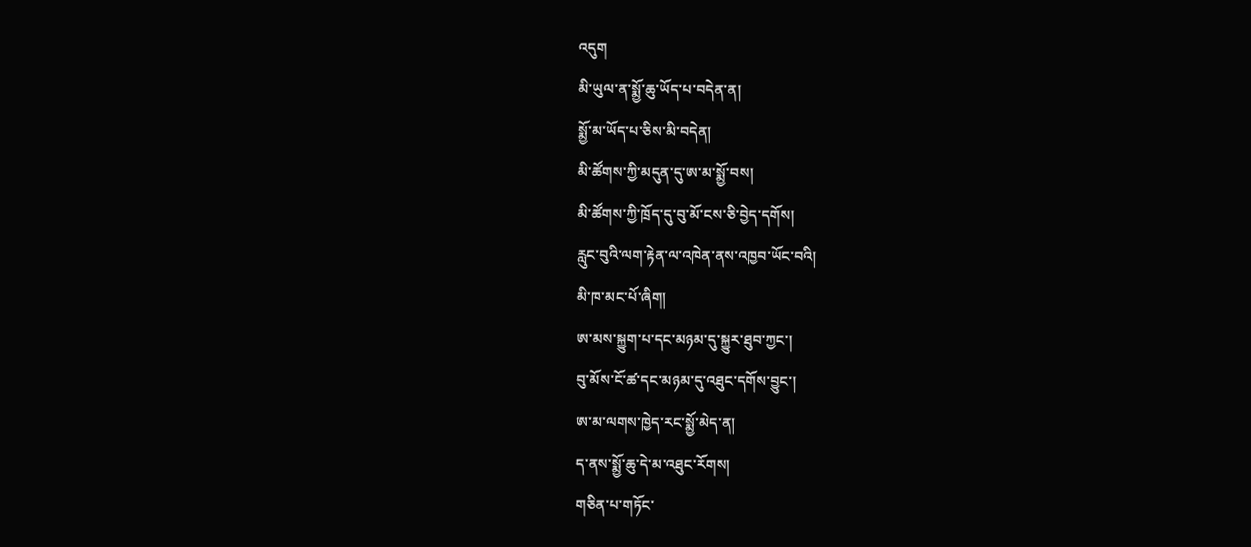འདུག
མི་ཡུལ་ན་སྨྱོ་ཆུ་ཡོད་པ་བདེན་ན།
སྨྱོ་མ་ཡོད་པ་ཅིས་མི་བདེན།
མི་ཚོགས་ཀྱི་མདུན་དུ་ཨ་མ་སྨྱོ་བས།
མི་ཚོགས་ཀྱི་ཁྲོད་དུ་བུ་མོ་ངས་ཅི་བྱེད་དགོས།
རླུང་བུའི་ལག་རྟེན་ལ་འཁེན་ནས་འཁྱབ་ཡོང་བའི།
མི་ཁ་མང་པོ་ཞིག།
ཨ་མས་སྐྱུག་པ་དང་མཉམ་དུ་སྐྱུར་ཐུབ་ཀྱང་།
བུ་མོས་ངོ་ཚ་དང་མཉམ་དུ་འཐུང་དགོས་བྱུང་།
ཨ་མ་ལགས་ཁྱེད་རང་སྨྱོ་མེད་ན།
ད་ནས་སྨྱོ་ཆུ་དེ་མ་འཐུང་རོགས།
གཅིན་པ་གཏོང་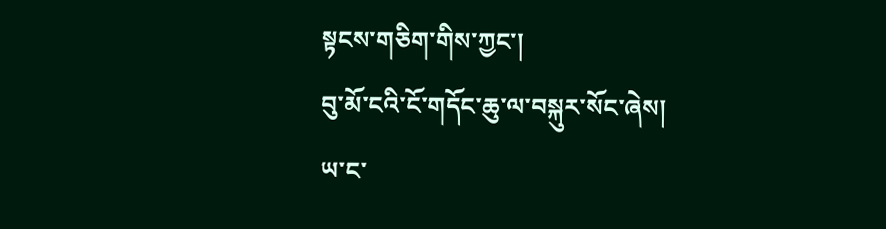སྟངས་གཅིག་གིས་ཀྱང་།
བུ་མོ་ངའི་ངོ་གདོང་ཆུ་ལ་བསྐུར་སོང་ཞེས།
ཡ་ང་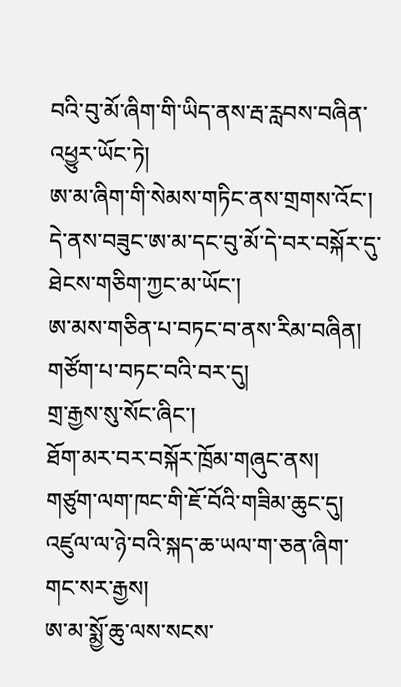བའི་བུ་མོ་ཞིག་གི་ཡིད་ནས་རྦ་རླབས་བཞིན་འཕྱུར་ཡོང་ཏེ།
ཨ་མ་ཞིག་གི་སེམས་གཏིང་ནས་གྲགས་འོང་།
དེ་ནས་བཟུང་ཨ་མ་དང་བུ་མོ་དེ་བར་བསྐོར་དུ་ཐེངས་གཅིག་ཀྱང་མ་ཡོང་།
ཨ་མས་གཅིན་པ་བཏང་བ་ནས་རིམ་བཞིན།
གཙོག་པ་བཏང་བའི་བར་དུ།
གྲ་རྒྱས་སུ་སོང་ཞིང་།
ཐོག་མར་བར་བསྐོར་ཁྲོམ་གཞུང་ནས།
གཙུག་ལག་ཁང་གི་ཇོ་བོའི་གཟིམ་ཆུང་དུ།
འཛུལ་ལ་ཉེ་བའི་སྐད་ཆ་ཡལ་ག་ཅན་ཞིག་གང་སར་རྒྱས།
ཨ་མ་སྨྱོ་ཆུ་ལས་སངས་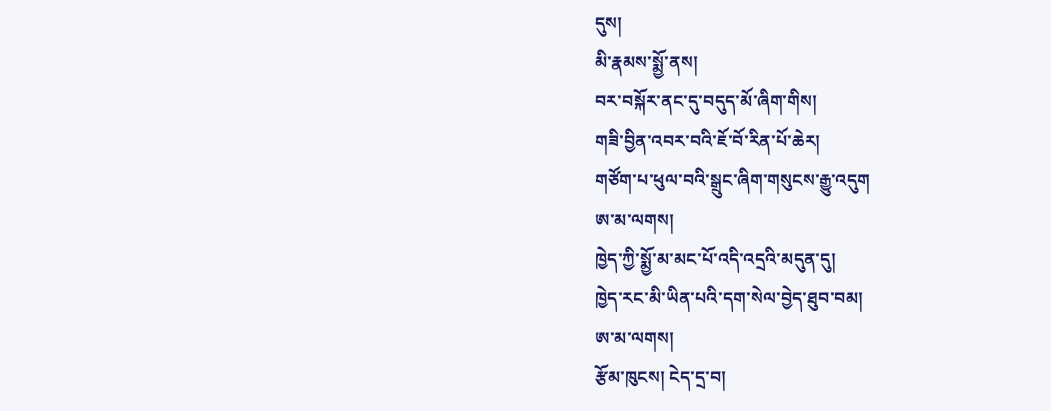དུས།
མི་རྣམས་སྨྱོ་ནས།
བར་བསྐོར་ནང་དུ་བདུད་མོ་ཞིག་གིས།
གཟི་བྱིན་འབར་བའི་ཇོ་བོ་རིན་པོ་ཆེར།
གཙོག་པ་ཕུལ་བའི་སྒྲུང་ཞིག་གསུངས་རྒྱུ་འདུག
ཨ་མ་ལགས།
ཁྱེད་ཀྱི་སྨྱོ་མ་མང་པོ་འདི་འདྲའི་མདུན་དུ།
ཁྱེད་རང་མི་ཡིན་པའི་དག་སེལ་བྱེད་ཐུབ་བམ།
ཨ་མ་ལགས།
རྩོམ་ཁུངས། ངེད་དྲ་བ།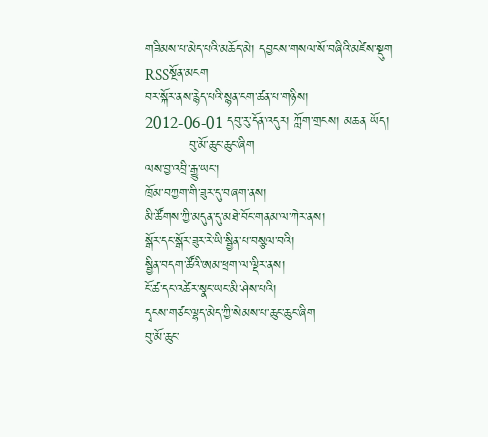གཟིམས་པ་མེད་པའི་མཆོད་མེ། དབྱངས་གསལ་སོ་བཞིའི་མཛེས་སྡུག  RSSསྔོན་མངག
བར་སྐོར་ནས་རྙེད་པའི་སྙན་ངག་ཚན་པ་གཉིས།
2012-06-01 དབུ་རུ་དོན་འདུར། ཀློག་གྲངས། མཆན ཡོད།
          བུ་མོ་ཆུང་ཆུང་ཞིག
ལས་བྱ་འབྲི་རྒྱུ་ཡང་།
ཁྲོམ་བཀྱག་གི་ཟུར་དུ་བཞག་ནས།
མི་ཚོགས་ཀྱི་མདུན་དུ་མཐེ་བོང་གནམ་ལ་ཀེར་ནས།
སྒོར་དང་སྒོར་ཟུར་རེ་ཡི་སྦྱིན་པ་བསྩལ་བའི།
སྦྱིན་བདག་ཚོའི་ཨམ་ཕྲག་ལ་ལྡིར་ནས།
ངོ་ཚ་དང་འཚེར་སྣང་ཡང་མི་ཤེས་པའི།
དྭངས་གཙང་ལྷད་མེད་ཀྱི་སེམས་པ་ཆུང་ཆུང་ཞིག
བུ་མོ་ཆུང་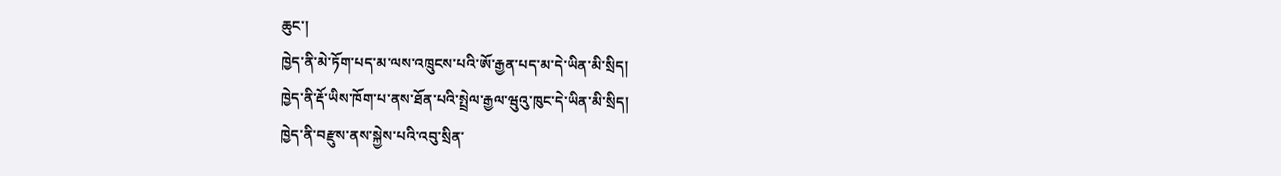ཆུང་།
ཁྱེད་ནི་མེ་ཏོག་པད་མ་ལས་འཁྲུངས་པའི་ཨོ་རྒྱན་པད་མ་དེ་ཡིན་མི་སྲིད།
ཁྱེད་ནི་རྡོ་ཡིས་ཁོག་པ་ནས་ཐོན་པའི་སྤྲེལ་རྒྱལ་ཝུའུ་ཁུང་དེ་ཡིན་མི་སྲིད།
ཁྱེད་ནི་བརྫུས་ནས་སྐྱེས་པའི་འབུ་སྲིན་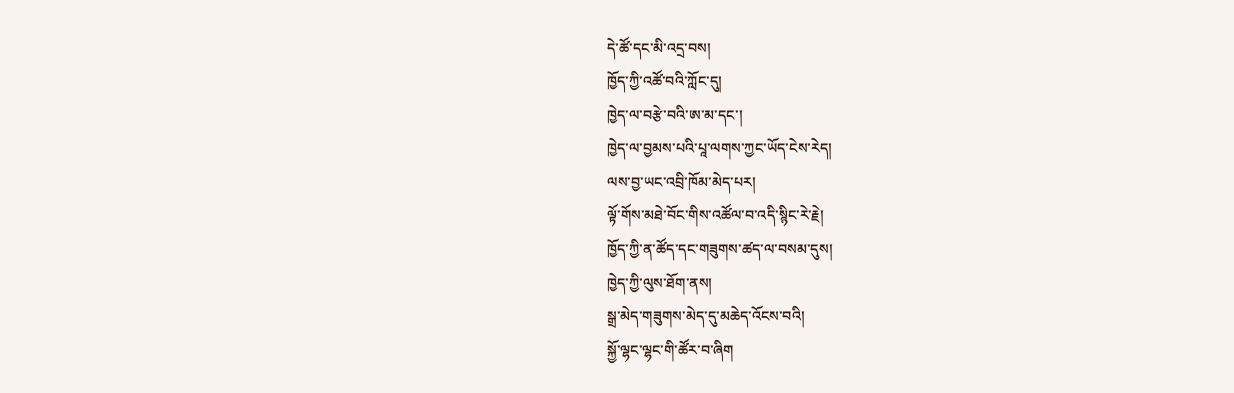དེ་ཚོ་དང་མི་འདྲ་བས།
ཁྱོད་ཀྱི་འཚོ་བའི་ཀློང་དུ།
ཁྱེད་ལ་བརྩེ་བའི་ཨ་མ་དང་།
ཁྱེད་ལ་བྱམས་པའི་པཱ་ལགས་ཀྱང་ཡོད་ངེས་རེད།
ལས་བྱ་ཡང་འབྲི་ཁོམ་མེད་པར།
ལྟོ་གོས་མཐེ་བོང་གིས་འཚོལ་བ་འདི་སྙིང་རེ་རྗེ།
ཁྱོད་ཀྱི་ན་ཚོད་དང་གཟུགས་ཚད་ལ་བསམ་དུས།
ཁྱེད་ཀྱི་ལུས་ཐོག་ནས།
སྒྲ་མེད་གཟུགས་མེད་དུ་མཆེད་འོངས་བའི།
སྐྱོ་ལྷང་ལྷང་གི་ཚོར་བ་ཞིག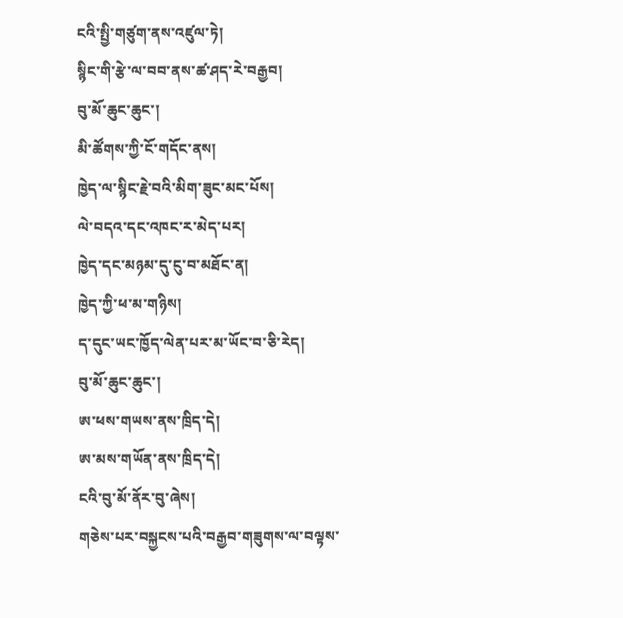ངའི་སྤྱི་གཙུག་ནས་འཛུལ་ཏེ།
སྙིང་གི་རྩེ་ལ་བབ་ནས་ཚ་ཤད་རེ་བརྒྱབ།
བུ་མོ་ཆུང་ཆུང་།
མི་ཚོགས་ཀྱི་ངོ་གདོང་ནས།
ཁྱེད་ལ་སྙིང་རྗེ་བའི་མིག་ཟུང་མང་པོས།
ལེ་བདའ་དང་འཁང་ར་མེད་པར།
ཁྱེད་དང་མཉམ་དུ་ངུ་བ་མཐོང་ན།
ཁྱེད་ཀྱི་ཕ་མ་གཉིས།
ད་དུང་ཡང་ཁྱོད་ལེན་པར་མ་ཡོང་བ་ཅི་རེད།
བུ་མོ་ཆུང་ཆུང་།
ཨ་ཕས་གཡས་ནས་ཁྲིད་དེ།
ཨ་མས་གཡོན་ནས་ཁྲིད་དེ།
ངའི་བུ་མོ་ནོར་བུ་ཞེས།
གཅེས་པར་བསྐྱངས་པའི་བརྒྱབ་གཟུགས་ལ་བལྟས་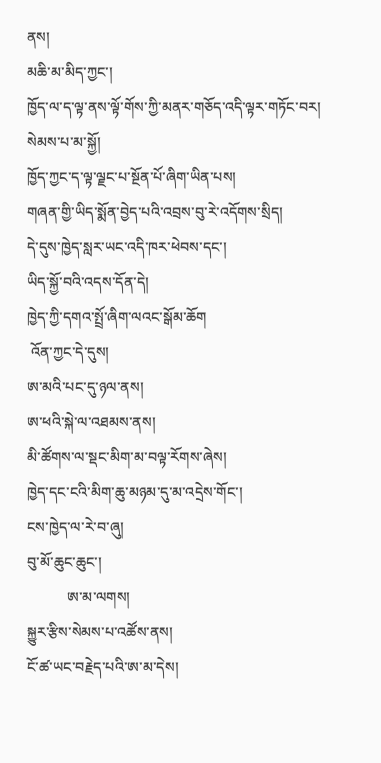ནས།
མཆི་མ་མིད་ཀྱང་།
ཁྱོད་ལ་ད་ལྟ་ནས་ལྟོ་གོས་ཀྱི་མནར་གཅོད་འདི་ལྟར་གཏོང་བར།
སེམས་པ་མ་སྐྱོ།
ཁྱོད་ཀྱང་ད་ལྟ་ལྗང་པ་སྔོན་པོ་ཞིག་ཡིན་པས།
གཞན་གྱི་ཡིད་སྨོན་བྱེད་པའི་འབྲས་བུ་རེ་འདོགས་སྲིད།
དེ་དུས་ཁྱེད་སླར་ཡང་འདི་ཁར་ཕེབས་དང་།
ཡིད་སྐྱོ་བའི་འདས་དོན་དེ།
ཁྱེད་ཀྱི་དགའ་སྤྲོ་ཞིག་ལའང་སྒོམ་ཆོག
 འོན་ཀྱང་དེ་དུས།
ཨ་མའི་པང་དུ་ཉལ་ནས།
ཨ་ཕའི་སྐེ་ལ་འཐམས་ནས།
མི་ཚོགས་ལ་སྡང་མིག་མ་བལྟ་རོགས་ཞེས།
ཁྱེད་དང་ངའི་མིག་ཆུ་མཉམ་དུ་མ་འདྲེས་གོང་།
ངས་ཁྱེད་ལ་རེ་བ་ཞུ།
བུ་མོ་ཆུང་ཆུང་།
           ཨ་མ་ལགས།
སྐྱུར་རྩིས་སེམས་པ་འཚོས་ནས།
ངོ་ཚ་ཡང་བརྗེད་པའི་ཨ་མ་དེས།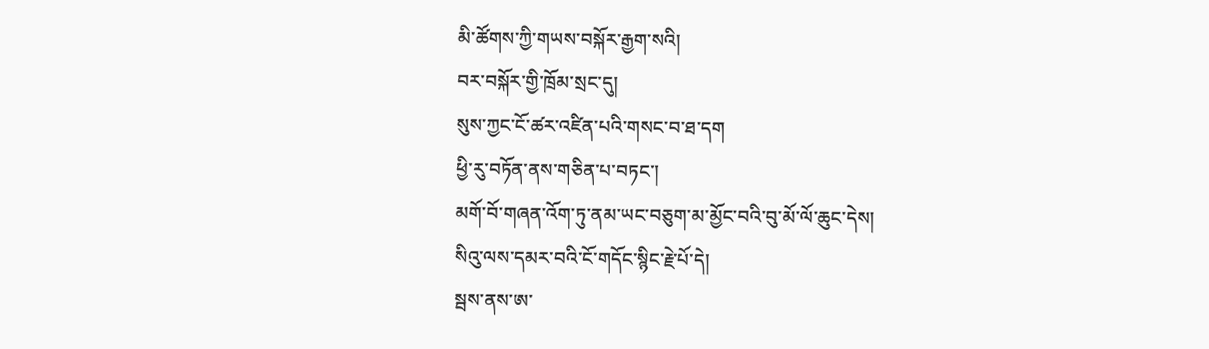མི་ཚོགས་ཀྱི་གཡས་བསྐོར་རྒྱག་སའི།
བར་བསྐོར་གྱི་ཁྲོམ་སྲང་དུ།
སུས་ཀྱང་ངོ་ཚར་འཛིན་པའི་གསང་བ་ཐ་དག
ཕྱི་རུ་བཏོན་ནས་གཅིན་པ་བཏང་།
མགོ་བོ་གཞན་འོག་ཏུ་ནམ་ཡང་བཅུག་མ་མྱོང་བའི་བུ་མོ་ལོ་ཆུང་དེས།
སིའུ་ལས་དམར་བའི་ངོ་གདོང་སྙིང་རྗེ་པོ་དེ།
སྦས་ནས་ཨ་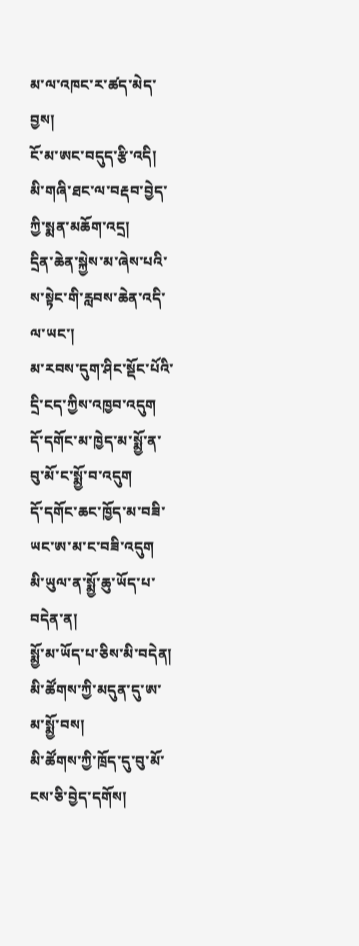མ་ལ་འཁང་ར་ཚད་མེད་བྱས།
ངོ་མ་ཨང་བདུད་རྩི་འདི།
མི་གཞི་ཐང་ལ་བརྡབ་བྱེད་ཀྱི་སྨན་མཆོག་འདྲ།
དྲིན་ཆེན་སྐྱེས་མ་ཞེས་པའི་ས་སྟེང་གི་རླབས་ཆེན་འདི་ལ་ཡང་།
མ་རབས་དུག་ཤིང་སྡོང་པོའི་དྲི་ངད་ཀྱིས་འཁྱབ་འདུག
དོ་དགོང་མ་ཁྱེད་མ་སྨྱོ་ན་བུ་མོ་ང་སྨྱོ་བ་འདུག
དོ་དགོང་ཆང་ཁྱོད་མ་བཟི་ཡང་ཨ་མ་ང་བཟི་འདུག
མི་ཡུལ་ན་སྨྱོ་ཆུ་ཡོད་པ་བདེན་ན།
སྨྱོ་མ་ཡོད་པ་ཅིས་མི་བདེན།
མི་ཚོགས་ཀྱི་མདུན་དུ་ཨ་མ་སྨྱོ་བས།
མི་ཚོགས་ཀྱི་ཁྲོད་དུ་བུ་མོ་ངས་ཅི་བྱེད་དགོས།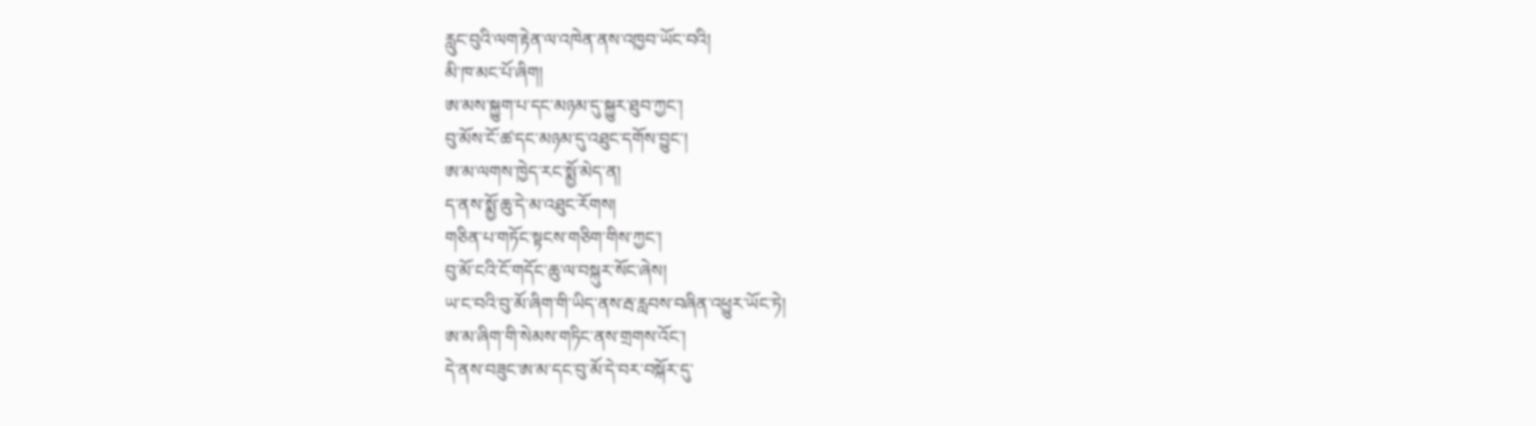རླུང་བུའི་ལག་རྟེན་ལ་འཁེན་ནས་འཁྱབ་ཡོང་བའི།
མི་ཁ་མང་པོ་ཞིག།
ཨ་མས་སྐྱུག་པ་དང་མཉམ་དུ་སྐྱུར་ཐུབ་ཀྱང་།
བུ་མོས་ངོ་ཚ་དང་མཉམ་དུ་འཐུང་དགོས་བྱུང་།
ཨ་མ་ལགས་ཁྱེད་རང་སྨྱོ་མེད་ན།
ད་ནས་སྨྱོ་ཆུ་དེ་མ་འཐུང་རོགས།
གཅིན་པ་གཏོང་སྟངས་གཅིག་གིས་ཀྱང་།
བུ་མོ་ངའི་ངོ་གདོང་ཆུ་ལ་བསྐུར་སོང་ཞེས།
ཡ་ང་བའི་བུ་མོ་ཞིག་གི་ཡིད་ནས་རྦ་རླབས་བཞིན་འཕྱུར་ཡོང་ཏེ།
ཨ་མ་ཞིག་གི་སེམས་གཏིང་ནས་གྲགས་འོང་།
དེ་ནས་བཟུང་ཨ་མ་དང་བུ་མོ་དེ་བར་བསྐོར་དུ་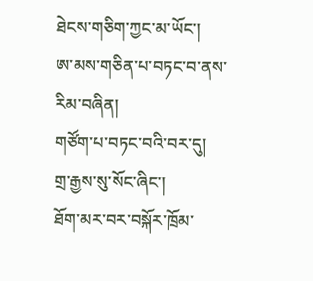ཐེངས་གཅིག་ཀྱང་མ་ཡོང་།
ཨ་མས་གཅིན་པ་བཏང་བ་ནས་རིམ་བཞིན།
གཙོག་པ་བཏང་བའི་བར་དུ།
གྲ་རྒྱས་སུ་སོང་ཞིང་།
ཐོག་མར་བར་བསྐོར་ཁྲོམ་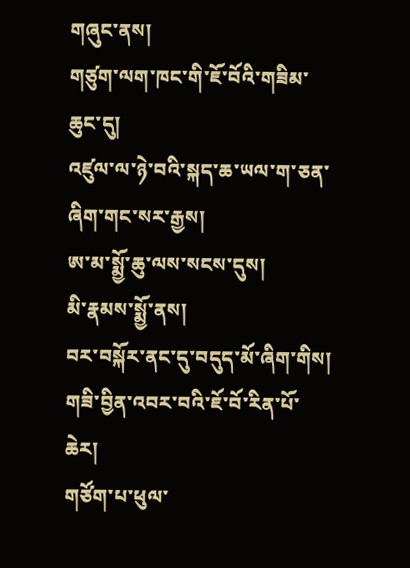གཞུང་ནས།
གཙུག་ལག་ཁང་གི་ཇོ་བོའི་གཟིམ་ཆུང་དུ།
འཛུལ་ལ་ཉེ་བའི་སྐད་ཆ་ཡལ་ག་ཅན་ཞིག་གང་སར་རྒྱས།
ཨ་མ་སྨྱོ་ཆུ་ལས་སངས་དུས།
མི་རྣམས་སྨྱོ་ནས།
བར་བསྐོར་ནང་དུ་བདུད་མོ་ཞིག་གིས།
གཟི་བྱིན་འབར་བའི་ཇོ་བོ་རིན་པོ་ཆེར།
གཙོག་པ་ཕུལ་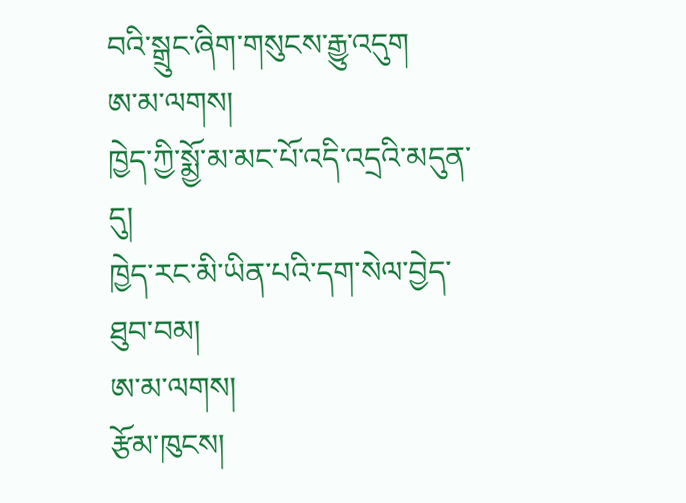བའི་སྒྲུང་ཞིག་གསུངས་རྒྱུ་འདུག
ཨ་མ་ལགས།
ཁྱེད་ཀྱི་སྨྱོ་མ་མང་པོ་འདི་འདྲའི་མདུན་དུ།
ཁྱེད་རང་མི་ཡིན་པའི་དག་སེལ་བྱེད་ཐུབ་བམ།
ཨ་མ་ལགས།
རྩོམ་ཁུངས།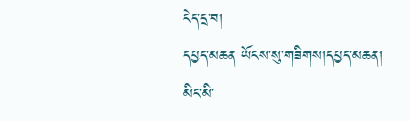ངེད་དྲ་བ།
དཔྱད་མཆན ཡོངས་སུ་གཟིགས།དཔྱད་མཆན།
མིང་མི་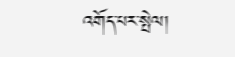འགོད་པར་སྤེལ།